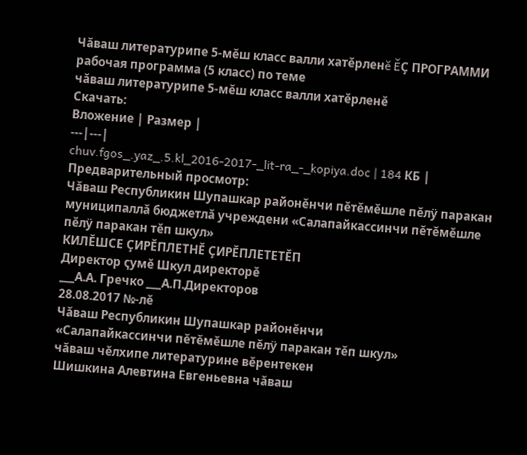Чăваш литературипе 5-мĕш класс валли хатĕрленĕ ĔҪ ПРОГРАММИ
рабочая программа (5 класс) по теме
чăваш литературипе 5-мĕш класс валли хатĕрленĕ
Скачать:
Вложение | Размер |
---|---|
chuv.fgos_.yaz_.5.kl_2016-2017-_lit-ra_-_kopiya.doc | 184 КБ |
Предварительный просмотр:
Чăваш Республикин Шупашкар районĕнчи пĕтĕмĕшле пĕлÿ паракан муниципаллă бюджетлă учреждени «Салапайкассинчи пĕтĕмĕшле пĕлÿ паракан тĕп шкул»
КИЛĔШСЕ ҪИРĔПЛЕТНĔ ҪИРĔПЛЕТЕТĔП
Директор ҁумĕ Шкул директорĕ
___А.А. Гречко ___А.П.Директоров
28.08.2017 №-лĕ
Чăваш Республикин Шупашкар районĕнчи
«Салапайкассинчи пĕтĕмĕшле пĕлÿ паракан тĕп шкул»
чăваш чĕлхипе литературине вĕрентекен
Шишкина Алевтина Евгеньевна чăваш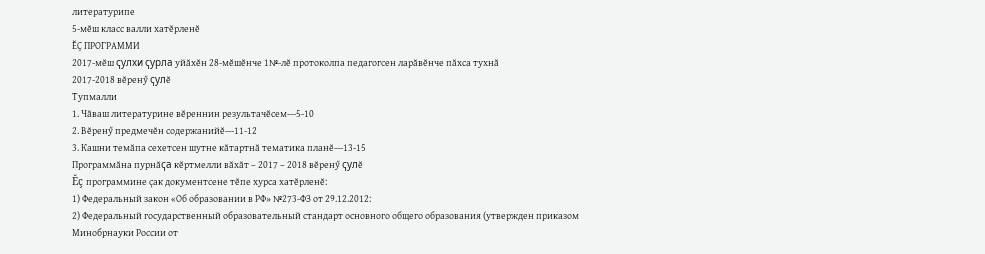литературипе
5-мĕш класс валли хатĕрленĕ
ĔҪ ПРОГРАММИ
2017-мĕш ҁулхи ҁурла уйăхĕн 28-мĕшĕнче 1№-лĕ протоколпа педагогсен ларăвĕнче пăхса тухнă
2017-2018 вĕренӳ ҁулĕ
Тупмалли
1. Чăваш литературине вĕреннин результачĕсем---5-10
2. Вĕренӳ предмечĕн содержанийĕ---11-12
3. Кашни темăпа сехетсен шутне кăтартнă тематика планĕ---13-15
Программăна пурнăҁа кĕртмелли вăхăт – 2017 – 2018 вĕренӳ ҁулĕ
Ĕç программине çак документсене тĕпе хурса хатĕрленĕ:
1) Федеральный закон «Об образовании в РФ» №273-ФЗ от 29.12.2012:
2) Федеральный государственный образовательный стандарт основного общего образования (утвержден приказом Минобрнауки России от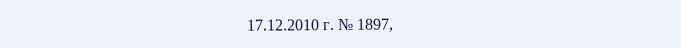17.12.2010 г. № 1897,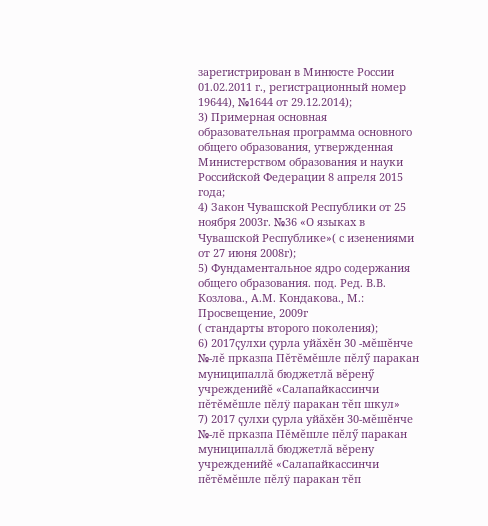зарегистрирован в Минюсте России 01.02.2011 г., регистрационный номер 19644), №1644 от 29.12.2014);
3) Примерная основная образовательная программа основного общего образования, утвержденная Министерством образования и науки Российской Федерации 8 апреля 2015 года;
4) Закон Чувашской Республики от 25 ноября 2003г. №36 «О языках в Чувашской Республике»( с изенениями от 27 июня 2008г);
5) Фундаментальное ядро содержания общего образования. под. Ред. В.В. Козлова., А.М. Кондакова., М.: Просвещение, 2009г
( стандарты второго поколения);
6) 2017ҁулхи ҁурла уйăхĕн 30 -мĕшĕнче №-лĕ прказпа Пĕтĕмĕшле пĕлӳ паракан муниципаллă бюджетлă вĕренӳ учрежденийĕ «Салапайкассинчи пĕтĕмĕшле пĕлÿ паракан тĕп шкул»
7) 2017 ҁулхи ҁурла уйăхĕн 30-мĕшĕнче №-лĕ прказпа Пĕмĕшле пĕлӳ паракан муниципаллă бюджетлă вĕрену учрежденийĕ «Салапайкассинчи пĕтĕмĕшле пĕлÿ паракан тĕп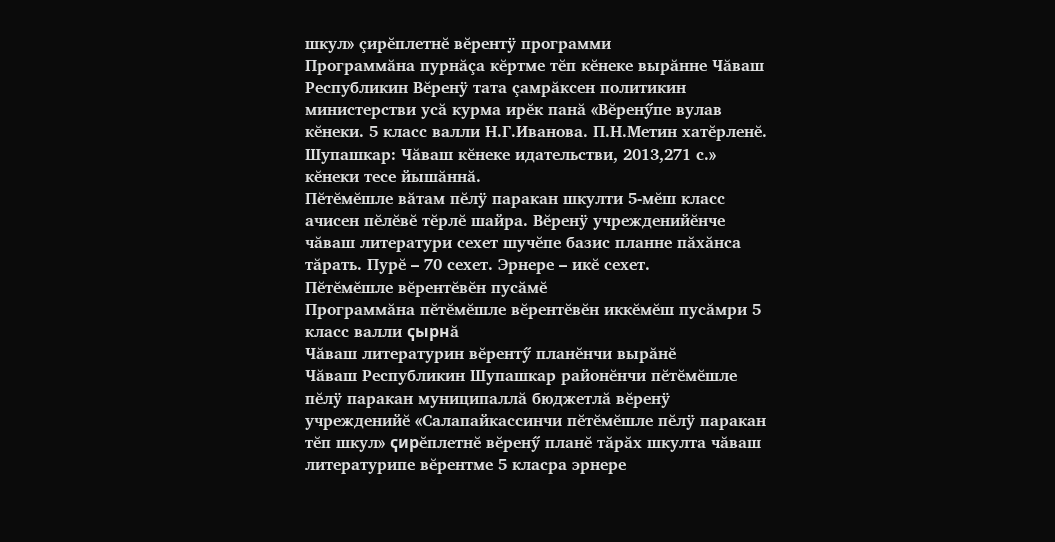шкул» çирĕплетнĕ вĕрентÿ программи
Программăна пурнăçа кĕртме тĕп кĕнеке вырăнне Чăваш Республикин Вĕренÿ тата çамрăксен политикин министерстви усă курма ирĕк панă «Вĕренӳпе вулав кĕнеки. 5 класс валли Н.Г.Иванова. П.Н.Метин хатĕрленĕ. Шупашкар: Чăваш кĕнеке идательстви, 2013,271 с.» кĕнеки тесе йышăннă.
Пĕтĕмĕшле вăтам пĕлÿ паракан шкулти 5-мĕш класс ачисен пĕлĕвĕ тĕрлĕ шайра. Вĕренÿ учрежденийĕнче чăваш литератури сехет шучĕпе базис планне пăхăнса тăрать. Пурĕ – 70 сехет. Эрнере – икĕ сехет.
Пĕтĕмĕшле вĕрентĕвĕн пусăмĕ
Программăна пĕтĕмĕшле вĕрентĕвĕн иккĕмĕш пусăмри 5 класс валли ҁырнă
Чăваш литературин вĕрентӳ планĕнчи вырăнĕ
Чăваш Республикин Шупашкар районĕнчи пĕтĕмĕшле пĕлÿ паракан муниципаллă бюджетлă вĕренÿ учрежденийĕ «Салапайкассинчи пĕтĕмĕшле пĕлÿ паракан тĕп шкул» ҁирĕплетнĕ вĕренӳ планĕ тăрăх шкулта чăваш литературипе вĕрентме 5 класра эрнере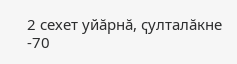2 сехет уйăрнă, ҁулталăкне -70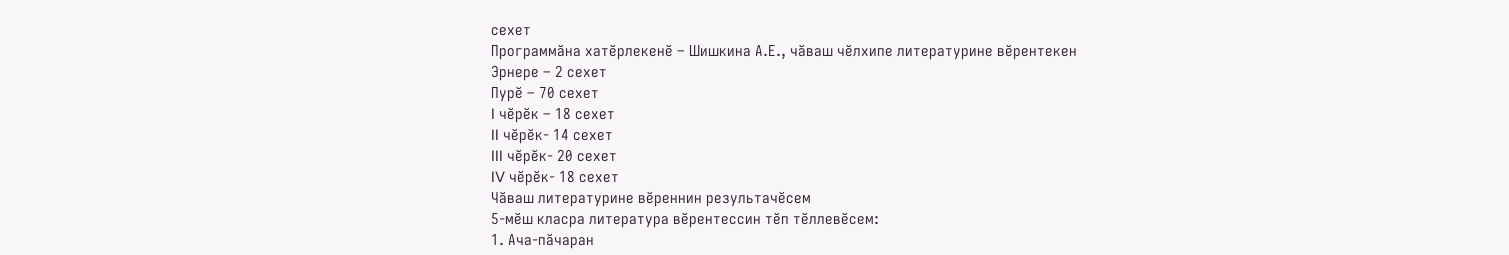сехет
Программăна хатĕрлекенĕ – Шишкина А.Е., чăваш чĕлхипе литературине вĕрентекен
Эрнере – 2 сехет
Пурĕ – 70 сехет
I чĕрĕк – 18 сехет
II чĕрĕк- 14 сехет
III чĕрĕк- 20 сехет
IV чĕрĕк- 18 сехет
Чăваш литературине вĕреннин результачĕсем
5-мĕш класра литература вĕрентессин тĕп тĕллевĕсем:
1. Ача-пăчаран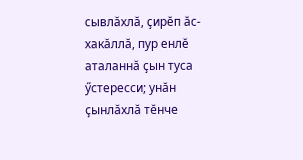сывлăхлă, ҫирĕп ăс-хакăллă, пур енлĕ аталаннă ҫын туса ӳстересси; унăн ҫынлăхлă тĕнче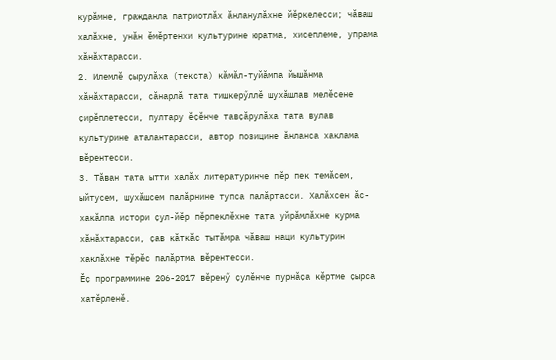курăмне, гражданла патриотлăх ăнланулăхне йĕркелесси; чăваш халăхне, унăн ĕмĕртенхи культурине юратма, хисеплеме, упрама хăнăхтарасси.
2. Илемлĕ ҫырулăха (текста) кăмăл-туйăмпа йышăнма хăнăхтарасси, сăнарлă тата тишкерӳллĕ шухăшлав мелĕсене ҫирĕплетесси, пултару ĕҫĕнче тавҫăрулăха тата вулав культурине аталантарасси, автор позицине ăнланса хаклама вĕрентесси.
3. Тăван тата ытти халăх литературинче пĕр пек темăсем, ыйтусем, шухăшсем палăрнине тупса палăртасси. Халăхсен ăс-хакăлпа истори ҫул-йĕр пĕрпеклĕхне тата уйрăмлăхне курма хăнăхтарасси, ҫав кăткăс тытăмра чăваш наци культурин хаклăхне тĕрĕс палăртма вĕрентесси.
Ěҫ программине 206-2017 вĕренӳ ҫулĕнче пурнăҫа кĕртме ҫырса хатĕрленĕ.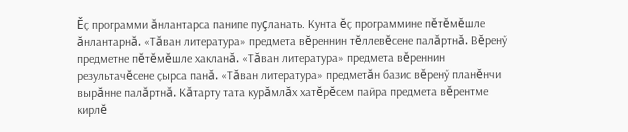Ěҫ программи ăнлантарса панипе пуçланать. Кунта ĕҫ программине пĕтĕмĕшле ăнлантарнă. «Тăван литература» предмета вĕреннин тĕллевĕсене палăртнă. Вĕренӳ предметне пĕтĕмĕшле хакланă. «Тăван литература» предмета вĕреннин результачĕсене ҫырса панă. «Тăван литература» предметăн базис вĕренӳ планĕнчи вырăнне палăртнă. Кăтарту тата курăмлăх хатĕрĕсем пайра предмета вĕрентме кирлĕ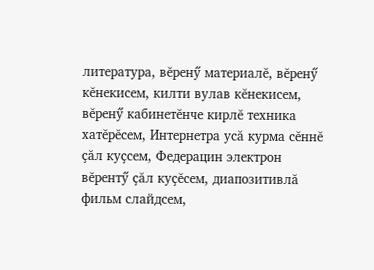литература, вĕренӳ материалĕ, вĕренӳ кĕнекисем, килти вулав кĕнекисем, вĕренӳ кабинетĕнче кирлĕ техника хатĕрĕсем, Интернетра усă курма сĕннĕ ҫăл куҫсем, Федерацин электрон вĕрентӳ ҫăл куҫĕсем, диапозитивлă фильм слайдсем,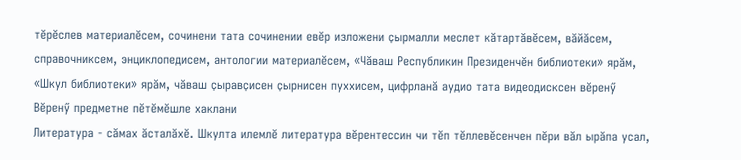тĕрĕслев материалĕсем, сочинени тата сочинении евĕр изложени ҫырмалли меслет кăтартăвĕсем, вăйăсем, справочниксем, энциклопедисем, антологии материалĕсем, «Чăваш Республикин Президенчĕн библиотеки» ярăм, «Шкул библиотеки» ярăм, чăваш ҫыравҫисен ҫырнисен пуххисем, цифрланă аудио тата видеодисксен вĕренӳ
Вĕренӳ предметне пĕтĕмĕшле хаклани
Литература - сăмах ăсталăхĕ. Шкулта илемлĕ литература вĕрентессин чи тĕп тĕллевĕсенчен пĕри вăл ырăпа усал,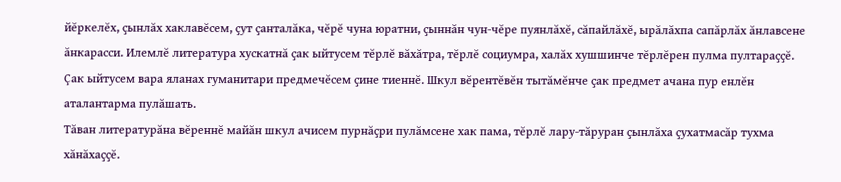йĕркелĕх, ҫынлăх хаклавĕсем, ҫут ҫанталăка, чĕрĕ чуна юратни, ҫыннăн чун-чĕре пуянлăхĕ, сăпайлăхĕ, ырăлăхпа сапăрлăх ăнлавсене ăнкарасси. Илемлĕ литература хускатнă ҫак ыйтусем тĕрлĕ вăхăтра, тĕрлĕ социумра, халăх хушшинче тĕрлĕрен пулма пултараҫҫĕ. Çак ыйтусем вара яланах гуманитари предмечĕсем ҫине тиеннĕ. Шкул вĕрентĕвĕн тытăмĕнче ҫак предмет ачана пур енлĕн аталантарма пулăшать.
Тăван литературăна вĕреннĕ майăн шкул ачисем пурнăҫри пулăмсене хак пама, тĕрлĕ лару-тăруран ҫынлăха ҫухатмасăр тухма хăнăхаҫҫĕ.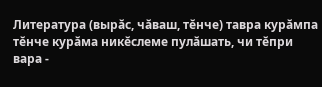Литература (вырăс, чăваш, тĕнче) тавра курăмпа тĕнче курăма никĕслеме пулăшать, чи тĕпри вара -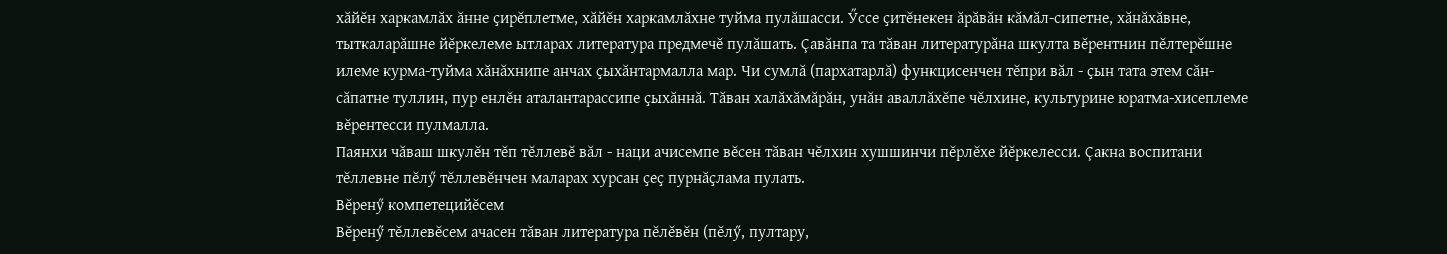хăйĕн харкамлăх ăнне ҫирĕплетме, хăйĕн харкамлăхне туйма пулăшасси. Ӳссе ҫитĕнекен ăрăвăн кăмăл-сипетне, хăнăхăвне, тыткаларăшне йĕркелеме ытларах литература предмечĕ пулăшать. Çавăнпа та тăван литературăна шкулта вĕрентнин пĕлтерĕшне илеме курма-туйма хăнăхнипе анчах ҫыхăнтармалла мар. Чи сумлă (пархатарлă) функцисенчен тĕпри вăл - ҫын тата этем сăн-сăпатне туллин, пур енлĕн аталантарассипе ҫыхăннă. Тăван халăхăмăрăн, унăн аваллăхĕпе чĕлхине, культурине юратма-хисеплеме вĕрентесси пулмалла.
Паянхи чăваш шкулĕн тĕп тĕллевĕ вăл - наци ачисемпе вĕсен тăван чĕлхин хушшинчи пĕрлĕхе йĕркелесси. Çакна воспитани тĕллевне пĕлӳ тĕллевĕнчен маларах хурсан ҫеҫ пурнăҫлама пулать.
Вĕренӳ компетецийĕсем
Вĕренӳ тĕллевĕсем ачасен тăван литература пĕлĕвĕн (пĕлӳ, пултару,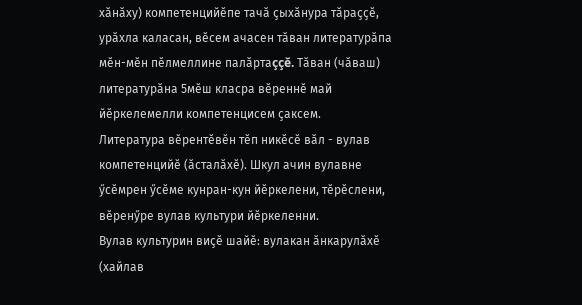хăнăху) компетенцийĕпе тачă ҫыхăнура тăраҫҫĕ, урăхла каласан, вĕсем ачасен тăван литературăпа мĕн-мĕн пĕлмеллине палăртаççĕ. Тăван (чăваш) литературăна 5мĕш класра вĕреннĕ май йĕркелемелли компетенцисем ҫаксем.
Литература вĕрентĕвĕн тĕп никĕсĕ вăл - вулав компетенцийĕ (ăсталăхĕ). Шкул ачин вулавне ӳсĕмрен ӳсĕме кунран-кун йĕркелени, тĕрĕслени, вĕренӳре вулав культури йĕркеленни.
Вулав культурин виҫĕ шайĕ: вулакан ăнкарулăхĕ (хайлав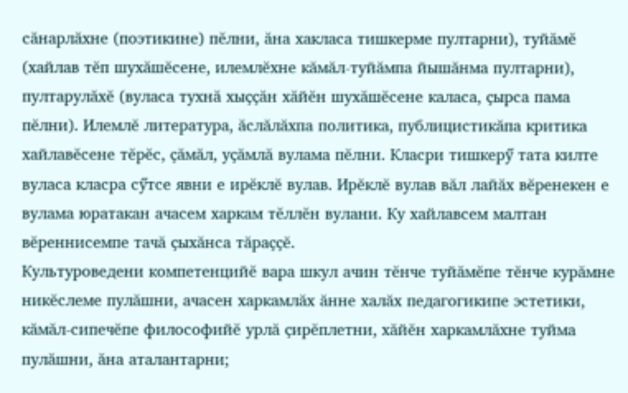сăнарлăхне (поэтикине) пĕлни, ăна хакласа тишкерме пултарни), туйăмĕ (хайлав тĕп шухăшĕсене, илемлĕхне кăмăл-туйăмпа йышăнма пултарни), пултарулăхĕ (вуласа тухнă хыҫҫăн хăйĕн шухăшĕсене каласа, ҫырса пама пĕлни). Илемлĕ литература, ăслăлăхпа политика, публицистикăпа критика хайлавĕсене тĕрĕс, ҫăмăл, уҫăмлă вулама пĕлни. Класри тишкерӳ тата килте вуласа класра сӳтсе явни е ирĕклĕ вулав. Ирĕклĕ вулав вăл лайăх вĕренекен е вулама юратакан ачасем харкам тĕллĕн вулани. Ку хайлавсем малтан вĕреннисемпе тачă ҫыхăнса тăраҫҫĕ.
Культуроведени компетенцийĕ вара шкул ачин тĕнче туйăмĕпе тĕнче курăмне никĕслеме пулăшни, ачасен харкамлăх ăнне халăх педагогикипе эстетики, кăмăл-сипечĕпе философийĕ урлă ҫирĕплетни, хăйĕн харкамлăхне туйма пулăшни, ăна аталантарни;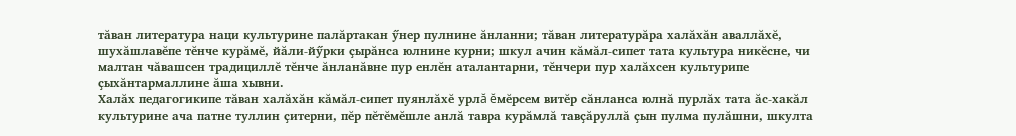тăван литература наци культурине палăртакан ӳнер пулнине ăнланни; тăван литературăра халăхăн аваллăхĕ, шухăшлавĕпе тĕнче курăмĕ, йăли-йӳрки ҫырăнса юлнине курни; шкул ачин кăмăл-сипет тата культура никĕсне, чи малтан чăвашсен традициллĕ тĕнче ăнланăвне пур енлĕн аталантарни, тĕнчери пур халăхсен культурипе ҫыхăнтармаллине ăша хывни.
Халăх педагогикипе тăван халăхăн кăмăл-сипет пуянлăхĕ урлă ĕмĕрсем витĕр сăнланса юлнă пурлăх тата ăс-хакăл культурине ача патне туллин ҫитерни, пĕр пĕтĕмĕшле анлă тавра курăмлă тавҫăруллă ҫын пулма пулăшни, шкулта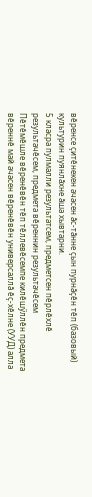вĕренсе ҫитĕнекен ачасен ăс-тăнне ҫын пурнăҫĕн тĕп (базовый) культурин пуянлăхне ăша хывтарни.
5 класра пулмалли результатсем, предметсен пĕрлĕхлĕ результачĕсем, предмета вĕреннин результачĕсем
Пĕтĕмĕшле вĕренĕвĕн тĕп тĕллевĕсемпе килĕшӳллĕн предмета вĕреннĕ май ачасен вĕренĕвĕн универсаллă ĕҫ-хĕлне (УУД) алла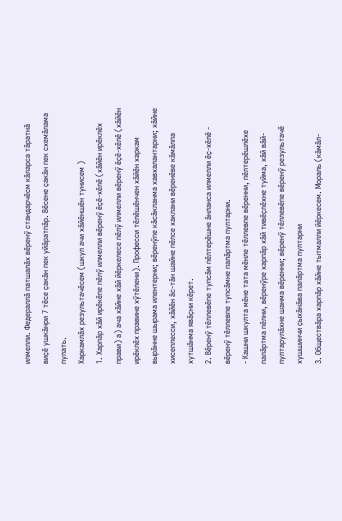илмелли. Федераллă патшалăх вĕренӳ стандарчĕсм кăларса тăратнă виҫĕ ушкăнри 7 тĕсе ҫакăн пек уйăратпăр. Вĕсене ҫакăн пек схемăлама пулать.
Харкамлăх результачĕсем (шкул ачи хăйĕншĕн тунисем )
1. Харпăр хăй ирĕкĕпе пĕлӳ илмелли вĕренӳ ĕҫĕ-хĕлĕ (хăйĕн ирĕклĕх прави) а) ача хăйне хăй йĕркелесе пĕлӳ илмелли вĕренӳ ĕҫĕ-хĕлĕ (хăйĕн ирĕклĕх правине хӳтĕлени). Професси тĕлĕшĕнчен хăйĕн харкам вырăнне шырама илентерни; вĕренӳпе кăсăкланма хавхалантарни; хăйне хисеплесси, хăйĕн ăс-тăн шайне пĕлсе хаклани вĕренĕве кăмăлпа хутшăнма явăҫни кĕрет.
2. Вĕренӳ тĕллевĕпе тупсăм пĕлтерĕшне ăнланса илмелли ĕҫ-хĕлĕ - вĕренӳ тĕллевпе тупсăмне палăртма пултарни.
- Кашни шкулта мĕне тата мĕнле тĕллевпе вĕренни, пĕлтерĕшлĕхе палăртма пĕлни, вĕренӳре харпăр хăй тивĕҫлĕхне туйма, хăй вăй-пултарулăхне шанма вĕренни; вĕренӳ тĕллевĕпе вĕренӳ результачĕ хушшинчи ҫыхăнăва палăртма пултарни
3. Обществăра харпăр хăйне тытмалли йĕркесем. Мораль (кăмăл-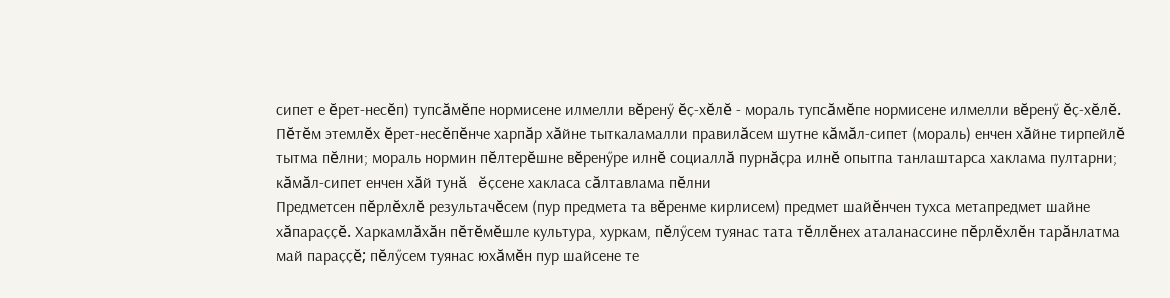сипет е ĕрет-несĕп) тупсăмĕпе нормисене илмелли вĕренӳ ĕҫ-хĕлĕ - мораль тупсăмĕпе нормисене илмелли вĕренӳ ĕҫ-хĕлĕ. Пĕтĕм этемлĕх ĕрет-несĕпĕнче харпăр хăйне тыткаламалли правилăсем шутне кăмăл-сипет (мораль) енчен хăйне тирпейлĕ тытма пĕлни; мораль нормин пĕлтерĕшне вĕренӳре илнĕ социаллă пурнăҫра илнĕ опытпа танлаштарса хаклама пултарни; кăмăл-сипет енчен хăй тунă ĕҫсене хакласа сăлтавлама пĕлни
Предметсен пĕрлĕхлĕ результачĕсем (пур предмета та вĕренме кирлисем) предмет шайĕнчен тухса метапредмет шайне хăпараҫҫĕ. Харкамлăхăн пĕтĕмĕшле культура, хуркам, пĕлӳсем туянас тата тĕллĕнех аталанассине пĕрлĕхлĕн тарăнлатма май параҫҫĕ; пĕлӳсем туянас юхăмĕн пур шайсене те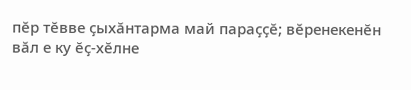пĕр тĕвве ҫыхăнтарма май параҫҫĕ; вĕренекенĕн вăл е ку ĕҫ-хĕлне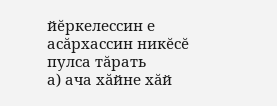йĕркелессин е асăрхассин никĕсĕ пулса тăрать
а) ача хăйне хăй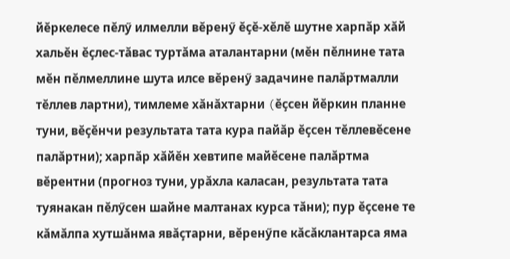йĕркелесе пĕлӳ илмелли вĕренӳ ĕҫĕ-хĕлĕ шутне харпăр хăй хальĕн ĕҫлес-тăвас туртăма аталантарни (мĕн пĕлнине тата мĕн пĕлмеллине шута илсе вĕренӳ задачине палăртмалли тĕллев лартни), тимлеме хăнăхтарни (ĕҫсен йĕркин планне туни, вĕҫĕнчи результата тата кура пайăр ĕҫсен тĕллевĕсене палăртни); харпăр хăйĕн хевтипе майĕсене палăртма вĕрентни (прогноз туни, урăхла каласан, результата тата туянакан пĕлӳсен шайне малтанах курса тăни); пур ĕҫсене те кăмăлпа хутшăнма явăҫтарни, вĕренӳпе кăсăклантарса яма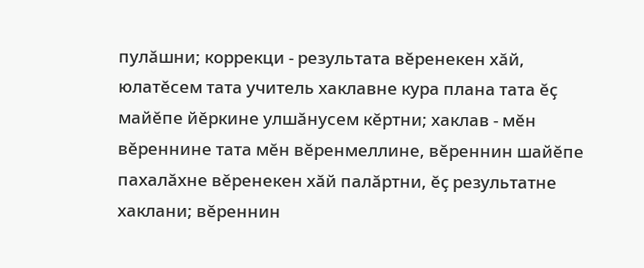пулăшни; коррекци - результата вĕренекен хăй, юлатĕсем тата учитель хаклавне кура плана тата ĕҫ майĕпе йĕркине улшăнусем кĕртни; хаклав - мĕн вĕреннине тата мĕн вĕренмеллине, вĕреннин шайĕпе пахалăхне вĕренекен хăй палăртни, ĕҫ результатне хаклани; вĕреннин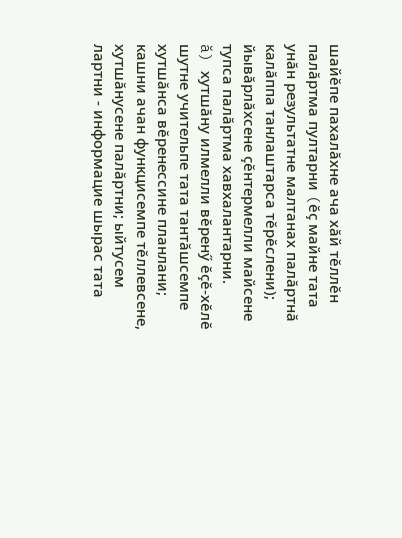шайĕпе пахалăхне ача хăй тĕллĕн палăртма пултарни (ĕҫ майне тата унăн результатне малтанах палăртнă калăппа танлаштарса тĕрĕслени); йывăрлăхсене ҫĕнтермелли майсене тупса палăртма хавхалантарни.
ă) хутшăну илмелли вĕренӳ ĕҫĕ-хĕлĕ шутне учительпе тата тантăшсемпе хутшăнса вĕренессине планлани; кашни ачан функцисемпе тĕллевсене, хутшăнусене палăртни; ыйтусем лартни - информацие шырас тата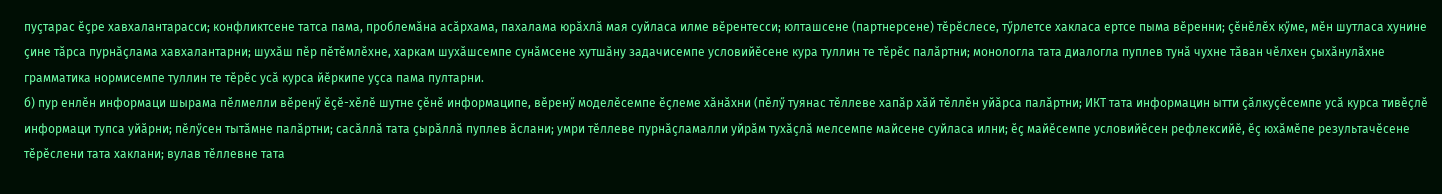пуҫтарас ĕҫре хавхалантарасси; конфликтсене татса пама, проблемăна асăрхама, пахалама юрăхлă мая суйласа илме вĕрентесси; юлташсене (партнерсене) тĕрĕслесе, тӳрлетсе хакласа ертсе пыма вĕренни; ҫĕнĕлĕх кӳме, мĕн шутласа хунине ҫине тăрса пурнăҫлама хавхалантарни; шухăш пĕр пĕтĕмлĕхне, харкам шухăшсемпе сунăмсене хутшăну задачисемпе условийĕсене кура туллин те тĕрĕс палăртни; монологла тата диалогла пуплев тунă чухне тăван чĕлхен ҫыхăнулăхне грамматика нормисемпе туллин те тĕрĕс усă курса йĕркипе уҫса пама пултарни.
б) пур енлĕн информаци шырама пĕлмелли вĕренӳ ĕҫĕ-хĕлĕ шутне ҫĕнĕ информаципе, вĕренӳ моделĕсемпе ĕҫлеме хăнăхни (пĕлӳ туянас тĕллеве хапăр хăй тĕллĕн уйăрса палăртни; ИКТ тата информацин ытти ҫăлкуҫĕсемпе усă курса тивĕҫлĕ информаци тупса уйăрни; пĕлӳсен тытăмне палăртни; сасăллă тата ҫырăллă пуплев ăслани; умри тĕллеве пурнăҫламалли уйрăм тухăҫлă мелсемпе майсене суйласа илни; ĕҫ майĕсемпе условийĕсен рефлексийĕ, ĕҫ юхăмĕпе результачĕсене тĕрĕслени тата хаклани; вулав тĕллевне тата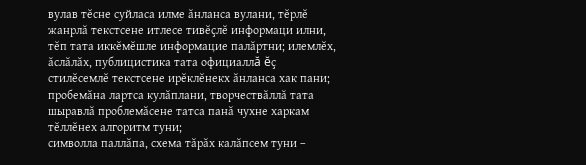вулав тĕсне суйласа илме ăнланса вулани, тĕрлĕ жанрлă текстсене итлесе тивĕҫлĕ информаци илни, тĕп тата иккĕмĕшле информацие палăртни; илемлĕх, ăслăлăх, публицистика тата официаллă ĕҫ стилĕсемлĕ текстсене ирĕклĕнекх ăнланса хак пани; пробемăна лартса кулăплани, творчествăллă тата шыравлă проблемăсене татса панă чухне харкам тĕллĕнех алгоритм туни;
символла паллăпа, схема тăрăх калăпсем туни –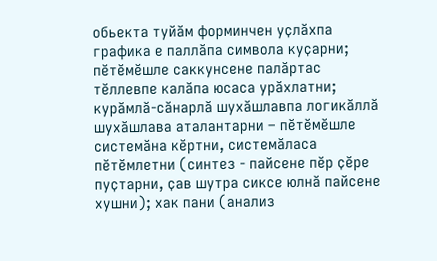обьекта туйăм форминчен уҫлăхпа графика е паллăпа символа куҫарни; пĕтĕмĕшле саккунсене палăртас тĕллевпе калăпа юсаса урăхлатни;
курăмлă-сăнарлă шухăшлавпа логикăллă шухăшлава аталантарни – пĕтĕмĕшле системăна кĕртни, системăласа пĕтĕмлетни (синтез - пайсене пĕр ҫĕре пуҫтарни, ҫав шутра сиксе юлнă пайсене хушни); хак пани (анализ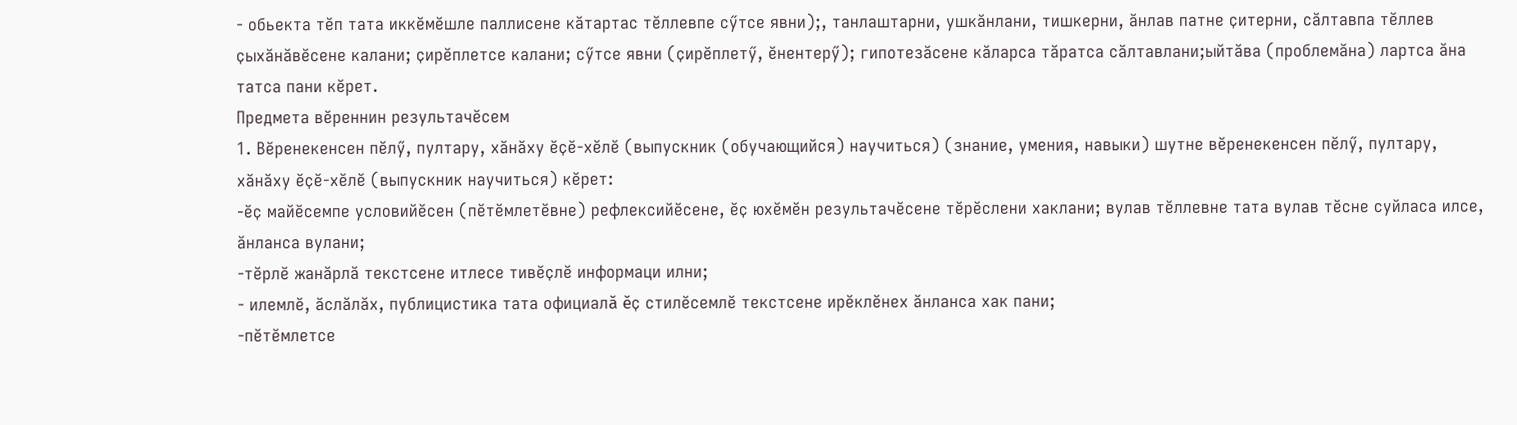- обьекта тĕп тата иккĕмĕшле паллисене кăтартас тĕллевпе сӳтсе явни);, танлаштарни, ушкăнлани, тишкерни, ăнлав патне ҫитерни, сăлтавпа тĕллев ҫыхăнăвĕсене калани; ҫирĕплетсе калани; сӳтсе явни (ҫирĕплетӳ, ĕнентерӳ); гипотезăсене кăларса тăратса сăлтавлани;ыйтăва (проблемăна) лартса ăна татса пани кĕрет.
Предмета вĕреннин результачĕсем
1. Вĕренекенсен пĕлӳ, пултару, хăнăху ĕҫĕ-хĕлĕ (выпускник (обучающийся) научиться) (знание, умения, навыки) шутне вĕренекенсен пĕлӳ, пултару, хăнăху ĕҫĕ-хĕлĕ (выпускник научиться) кĕрет:
-ĕҫ майĕсемпе условийĕсен (пĕтĕмлетĕвне) рефлексийĕсене, ĕҫ юхĕмĕн результачĕсене тĕрĕслени хаклани; вулав тĕллевне тата вулав тĕсне суйласа илсе, ăнланса вулани;
-тĕрлĕ жанăрлă текстсене итлесе тивĕҫлĕ информаци илни;
- илемлĕ, ăслăлăх, публицистика тата официалă ĕҫ стилĕсемлĕ текстсене ирĕклĕнех ăнланса хак пани;
-пĕтĕмлетсе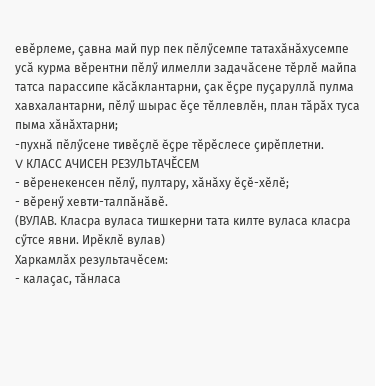евĕрлеме, ҫавна май пур пек пĕлӳсемпе татахăнăхусемпе усă курма вĕрентни пĕлӳ илмелли задачăсене тĕрлĕ майпа татса парассипе кăсăклантарни, ҫак ĕҫре пуҫаруллă пулма хавхалантарни, пĕлӳ шырас ĕҫе тĕллевлĕн, план тăрăх туса пыма хăнăхтарни;
-пухнă пĕлӳсене тивĕҫлĕ ĕҫре тĕрĕслесе ҫирĕплетни.
V КЛАСС АЧИСЕН РЕЗУЛЬТАЧĚСЕМ
- вĕренекенсен пĕлӳ, пултару, хăнăху ĕҫĕ-хĕлĕ;
- вĕренӳ хевти-талпăнăвĕ.
(ВУЛАВ. Класра вуласа тишкерни тата килте вуласа класра сӳтсе явни. Ирĕклĕ вулав)
Харкамлăх результачĕсем:
- калаҫас, тăнласа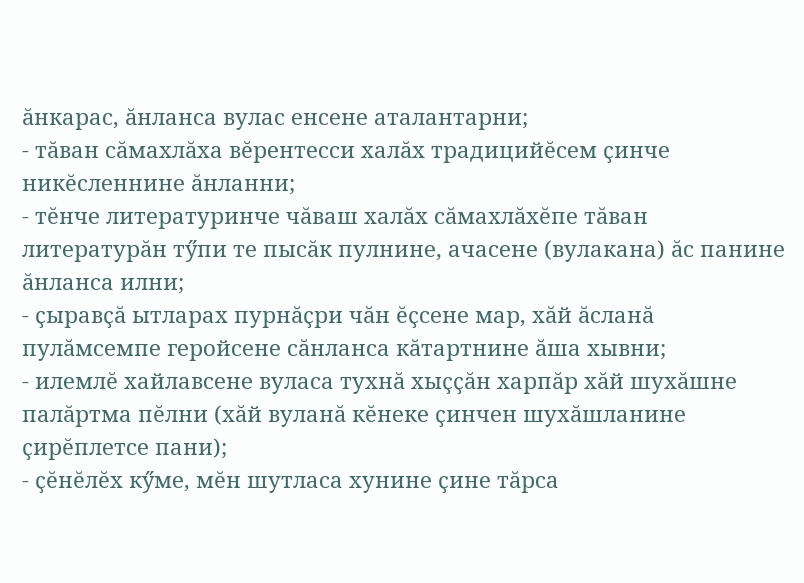ăнкарас, ăнланса вулас енсене аталантарни;
- тăван сăмахлăха вĕрентесси халăх традицийĕсем ҫинче никĕсленнине ăнланни;
- тĕнче литературинче чăваш халăх сăмахлăхĕпе тăван литературăн тӳпи те пысăк пулнине, ачасене (вулакана) ăс панине ăнланса илни;
- ҫыравҫă ытларах пурнăҫри чăн ĕҫсене мар, хăй ăсланă пулăмсемпе геройсене сăнланса кăтартнине ăша хывни;
- илемлĕ хайлавсене вуласа тухнă хыҫҫăн харпăр хăй шухăшне палăртма пĕлни (хăй вуланă кĕнеке ҫинчен шухăшланине ҫирĕплетсе пани);
- ҫĕнĕлĕх кӳме, мĕн шутласа хунине ҫине тăрса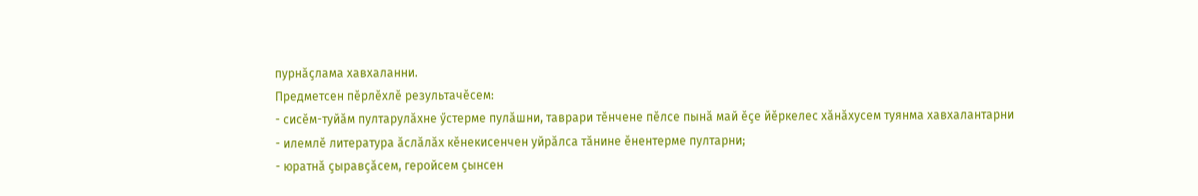пурнăҫлама хавхаланни.
Предметсен пĕрлĕхлĕ результачĕсем:
- сисĕм-туйăм пултарулăхне ӳстерме пулăшни, таврари тĕнчене пĕлсе пынă май ĕҫе йĕркелес хăнăхусем туянма хавхалантарни
- илемлĕ литература ăслăлăх кĕнекисенчен уйрăлса тăнине ĕнентерме пултарни;
- юратнă ҫыравҫăсем, геройсем ҫынсен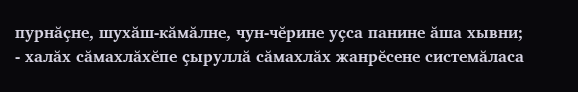пурнăҫне, шухăш-кăмăлне, чун-чĕрине уҫса панине ăша хывни;
- халăх сăмахлăхĕпе ҫыруллă сăмахлăх жанрĕсене системăласа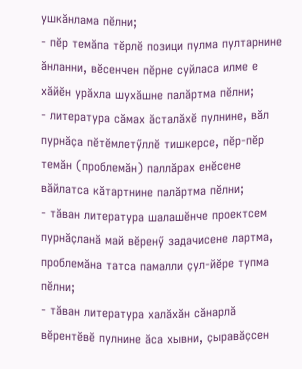ушкăнлама пĕлни;
- пĕр темăпа тĕрлĕ позици пулма пултарнине ăнланни, вĕсенчен пĕрне суйласа илме е хăйĕн урăхла шухăшне палăртма пĕлни;
- литература сăмах ăсталăхĕ пулнине, вăл пурнăҫа пĕтĕмлетӳллĕ тишкерсе, пĕр-пĕр темăн (проблемăн) паллăрах енĕсене вăйлатса кăтартнине палăртма пĕлни;
- тăван литература шалашĕнче проектсем пурнăҫланă май вĕренӳ задачисене лартма, проблемăна татса памалли ҫул-йĕре тупма пĕлни;
- тăван литература халăхăн сăнарлă вĕрентĕвĕ пулнине ăса хывни, ҫыравăҫсен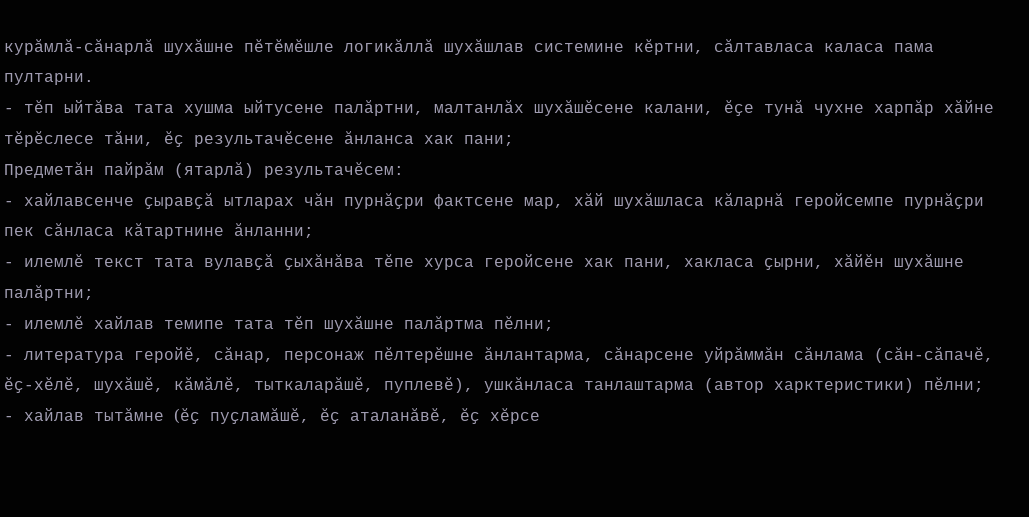курăмлă-сăнарлă шухăшне пĕтĕмĕшле логикăллă шухăшлав системине кĕртни, сăлтавласа каласа пама пултарни.
- тĕп ыйтăва тата хушма ыйтусене палăртни, малтанлăх шухăшĕсене калани, ĕҫе тунă чухне харпăр хăйне тĕрĕслесе тăни, ĕҫ результачĕсене ăнланса хак пани;
Предметăн пайрăм (ятарлă) результачĕсем:
- хайлавсенче ҫыравҫă ытларах чăн пурнăҫри фактсене мар, хăй шухăшласа кăларнă геройсемпе пурнăҫри пек сăнласа кăтартнине ăнланни;
- илемлĕ текст тата вулавҫă ҫыхăнăва тĕпе хурса геройсене хак пани, хакласа ҫырни, хăйĕн шухăшне палăртни;
- илемлĕ хайлав темипе тата тĕп шухăшне палăртма пĕлни;
- литература геройĕ, сăнар, персонаж пĕлтерĕшне ăнлантарма, сăнарсене уйрăммăн сăнлама (сăн-сăпачĕ, ĕҫ-хĕлĕ, шухăшĕ, кăмăлĕ, тыткаларăшĕ, пуплевĕ), ушкăнласа танлаштарма (автор харктеристики) пĕлни;
- хайлав тытăмне (ĕҫ пуҫламăшĕ, ĕҫ аталанăвĕ, ĕҫ хĕрсе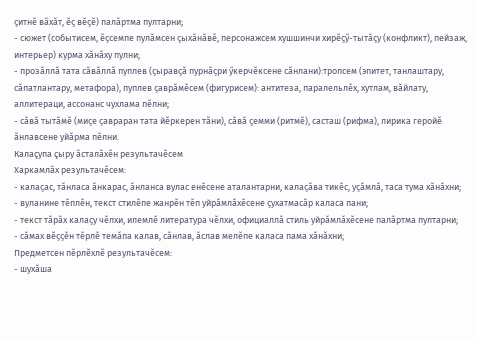ҫитнĕ вăхăт, ĕҫ вĕҫĕ) палăртма пултарни;
- сюжет (событисем, ĕҫсемпе пулăмсен ҫыхăнăвĕ, персонажсем хушшинчи хирĕҫӳ-тытăҫу (конфликт), пейзаж, интерьер) курма хăнăху пулни;
- прозăллă тата сăвăллă пуплев (ҫыравҫă пурнăҫри ӳкерчĕксене сăнлани):тропсем (эпитет, танлаштару, сăпатлантару, метафора), пуплев ҫаврăмĕсем (фигурисем): антитеза, паралельлĕх, хутлам, вăйлату, аллитераци, ассонанс чухлама пĕлни;
- сăвă тытăмĕ (миҫе ҫавраран тата йĕркерен тăни), сăвă ҫемми (ритмĕ), састаш (рифма), лирика геройĕ ăнлавсене уйăрма пĕлни.
Калаçупа çыру ăсталăхĕн результачĕсем
Харкамлăх результачĕсем:
- калаҫас, тăнласа ăнкарас, ăнланса вулас енĕсене аталантарни, калаҫăва тикĕс, уҫăмлă, таса тума хăнăхни;
- вуланине тĕплĕн, текст стилĕпе жанрĕн тĕп уйрăмлăхĕсене ҫухатмасăр каласа пани;
- текст тăрăх калаҫу чĕлхи, илемлĕ литература чĕлхи, официаллă стиль уйрăмлăхĕсене палăртма пултарни;
- сăмах вĕҫҫĕн тĕрлĕ темăпа калав, сăнлав, ăслав мелĕпе каласа пама хăнăхни;
Предметсен пĕрлĕхлĕ результачĕсем:
- шухăша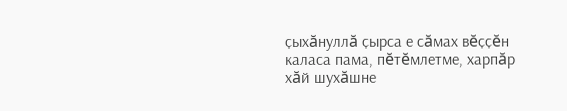ҫыхăнуллă ҫырса е сăмах вĕҫҫĕн каласа пама, пĕтĕмлетме, харпăр хăй шухăшне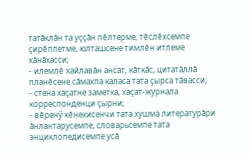татăклăн та уҫҫăн пĕлтерме, тĕслĕхсемпе ҫирĕплетме, юлташсене тимлĕн итлеме хăнăхасси;
- илемлĕ хайлавăн ансат, кăткăс, цитатăллă планĕсене сăмахпа каласа тата ҫырса тăвасси;
- стена хаҫатне заметка, хаҫат-журнала корреспонденци ҫырни;
- вĕренӳ кĕнекисенчи тата хушма литературăри ăнлантарусемпе, словарьсемпе тата энциклопедисемпе усă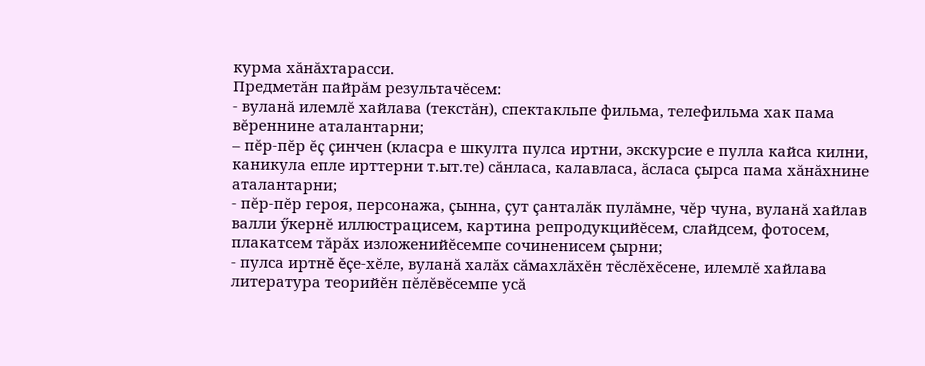курма хăнăхтарасси.
Предметăн пайрăм результачĕсем:
- вуланă илемлĕ хайлава (текстăн), спектакльпе фильма, телефильма хак пама вĕреннине аталантарни;
– пĕр-пĕр ĕҫ ҫинчен (класра е шкулта пулса иртни, экскурсие е пулла кайса килни, каникула епле ирттерни т.ыт.те) сăнласа, калавласа, ăсласа ҫырса пама хăнăхнине аталантарни;
- пĕр-пĕр героя, персонажа, ҫынна, ҫут ҫанталăк пулăмне, чĕр чуна, вуланă хайлав валли ӳкернĕ иллюстрацисем, картина репродукцийĕсем, слайдсем, фотосем, плакатсем тăрăх изложенийĕсемпе сочиненисем ҫырни;
- пулса иртнĕ ĕҫе-хĕле, вуланă халăх сăмахлăхĕн тĕслĕхĕсене, илемлĕ хайлава литература теорийĕн пĕлĕвĕсемпе усă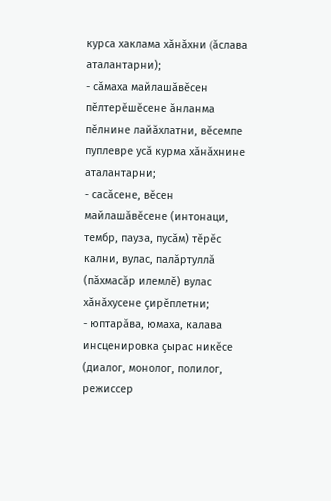курса хаклама хăнăхни (ăслава аталантарни);
- сăмаха майлашăвĕсен пĕлтерĕшĕсене ăнланма пĕлнине лайăхлатни, вĕсемпе пуплевре усă курма хăнăхнине аталантарни;
- сасăсене, вĕсен майлашăвĕсене (интонаци, тембр, пауза, пусăм) тĕрĕс кални, вулас, палăртуллă (пăхмасăр илемлĕ) вулас хăнăхусене ҫирĕплетни;
- юптарăва, юмаха, калава инсценировка ҫырас никĕсе (диалог, монолог, полилог, режиссер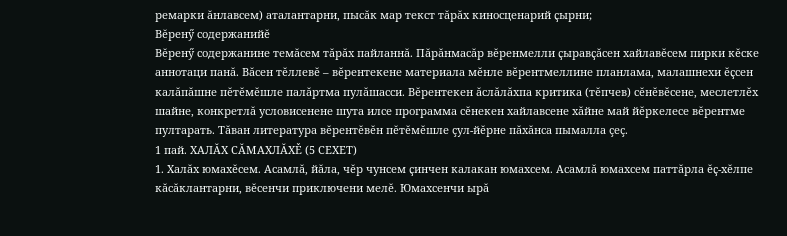ремарки ăнлавсем) аталантарни, пысăк мар текст тăрăх киносценарий ҫырни;
Вĕренӳ содержанийĕ
Вĕренӳ содержанине темăсем тăрăх пайланнă. Пăрăнмасăр вĕренмелли ҫыравҫăсен хайлавĕсем пирки кĕске аннотаци панă. Вăсен тĕллевĕ – вĕрентекене материала мĕнле вĕрентмеллине планлама, малашнехи ĕҫсен калăпăшне пĕтĕмĕшле палăртма пулăшасси. Вĕрентекен ăслăлăхпа критика (тĕпчев) сĕнĕвĕсене, меслетлĕх шайне, конкретлă условисенене шута илсе программа сĕнекен хайлавсене хăйне май йĕркелесе вĕрентме пултарать. Тăван литература вĕрентĕвĕн пĕтĕмĕшле çул-йĕрне пăхăнса пымалла çеç.
1 пай. ХАЛĂХ СĂМАХЛĂХĚ (5 СЕХЕТ)
1. Халăх юмахĕсем. Асамлă, йăла, чĕр чунсем ҫинчен калакан юмахсем. Асамлă юмахсем паттăрла ĕҫ-хĕлпе кăсăклантарни, вĕсенчи приключени мелĕ. Юмахсенчи ырă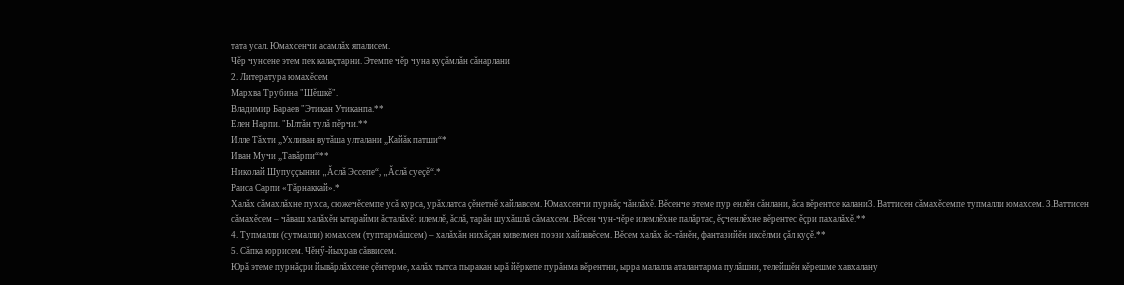тата усал. Юмахсенчи асамлăх япалисем.
Чĕр чунсене этем пек калаҫтарни. Этемпе чĕр чуна куҫăмлăн сăнарлани
2. Литература юмахĕсем
Мархва Трубина "Шĕшкĕ".
Владимир Бараев "Этикан Утиканпа.**
Елен Нарпи. "Ылтăн тулă пĕрчи.**
Илле Тăхти „Ухливан вутăша улталани „Кайăк патши“*
Иван Мучи „Тавăрпи“**
Николай Шупуҫҫынни „Ăслă Эссепе“, „Ăслă суеҫĕ“.*
Раиса Сарпи «Тăрнаккай».*
Халăх сăмахлăхне пухса, сюжечĕсемпе усă курса, урăхлатса ҫĕнетнĕ хайлавсем. Юмахсенчи пурнăҫ чăнлăхĕ. Вĕсенче этеме пур енлĕн сăнлани, ăса вĕрентсе калани3. Ваттисен сăмахĕсемпе тупмалли юмахсем. 3.Ваттисен сăмахĕсем – чăваш халăхĕн ытарайми ăсталăхĕ: илемлĕ, ăслă, тарăн шухăшлă сăмахсем. Вĕсен чун-чĕре илемлĕхне палăртас, ĕҫченлĕхне вĕрентес ĕҫри пахалăхĕ.**
4. Тупмалли (сутмалли) юмахсем (туптармăшсем) – халăхăн нихăҫан кивелмен поэзи хайлавĕсем. Вĕсем халăх ăс-тăнĕн, фантазийĕн иксĕлми ҫăл куҫĕ.**
5. Сăпка юррисем. Чĕнӳ-йыхрав сăввисем.
Юрă этеме пурнăҫри йывăрлăхсене ҫĕнтерме, халăх тытса пыракан ырă йĕркепе пурăнма вĕрентни, ырра малалла аталантарма пулăшни, телейшĕн кĕрешме хавхалану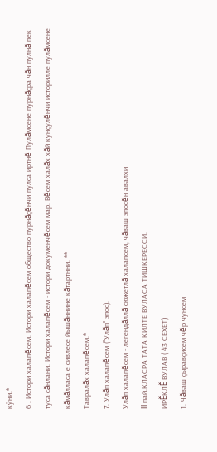кӳни.*
6 . Истори халапĕсем. Истори халапĕсем общество пурнăҫĕнчи пулса иртнĕ Пулăмсене пурнăҫра чăн пулнă пек туса сăнлани. Истори халапĕсем - истори докуменчĕсем мар. Вĕсем халăх хăй кунҫулĕнчи историлле пулăмсене кăмăлласа е сивлесе йышăннине кăтартнни. **
Тавралăх халапĕсем.*
7. Улăп халапĕсем ("Улăп" эпос).
Улăп халапĕсем - легендăллă сюжетлă халапсем, чăваш эпосĕн авалхи
II пай.КЛАСРА ТАТА КИЛТЕ ВУЛАСА ТИШКЕРЕССИ.
ИРĚКЛĚ ВУЛАВ ( 43 СЕХЕТ)
1. Чăваш ҫыравҫисем чĕр чунсем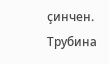ҫинчен.
Трубина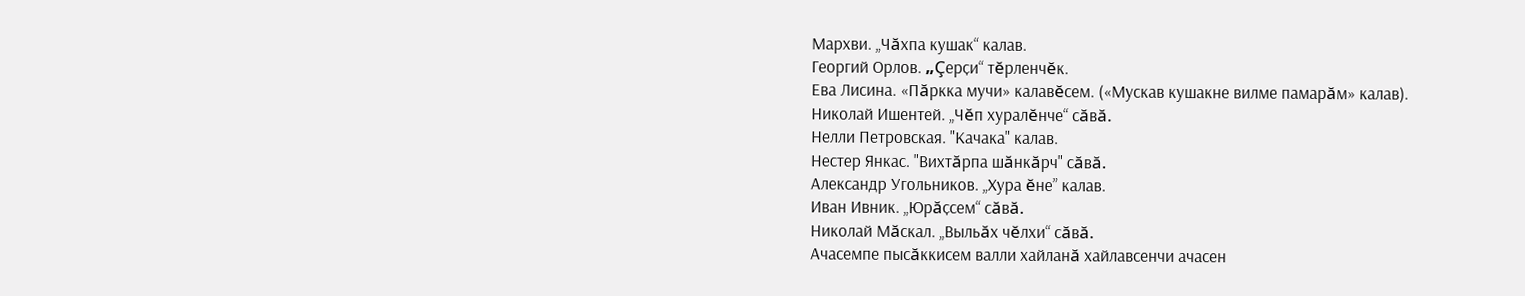Мархви. „Чăхпа кушак“ калав.
Георгий Орлов. „Çерҫи“ тĕрленчĕк.
Ева Лисина. «Пăркка мучи» калавĕсем. («Мускав кушакне вилме памарăм» калав).
Николай Ишентей. „Чĕп хуралĕнче“ сăвă.
Нелли Петровская. "Качака" калав.
Нестер Янкас. "Вихтăрпа шăнкăрч" сăвă.
Александр Угольников. „Хура ĕне” калав.
Иван Ивник. „Юрăҫсем“ сăвă.
Николай Мăскал. „Выльăх чĕлхи“ сăвă.
Ачасемпе пысăккисем валли хайланă хайлавсенчи ачасен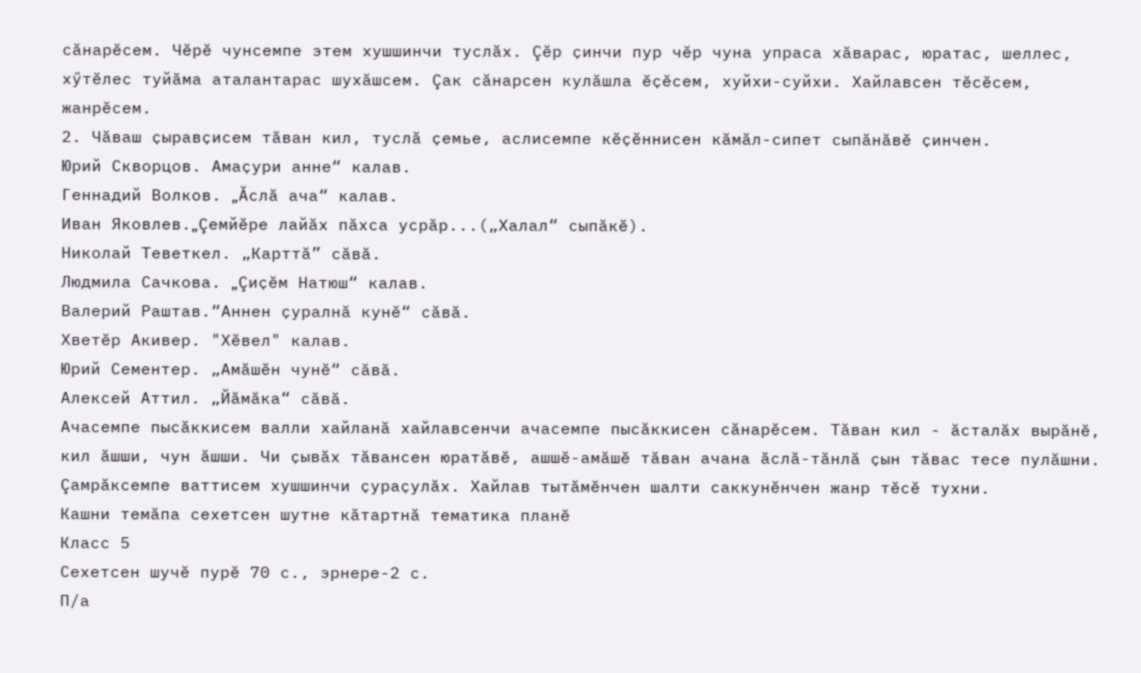сăнарĕсем. Чĕрĕ чунсемпе этем хушшинчи туслăх. Çĕр ҫинчи пур чĕр чуна упраса хăварас, юратас, шеллес, хӳтĕлес туйăма аталантарас шухăшсем. Çак сăнарсен кулăшла ĕҫĕсем, хуйхи-суйхи. Хайлавсен тĕсĕсем, жанрĕсем.
2. Чăваш ҫыравҫисем тăван кил, туслă ҫемье, аслисемпе кĕҫĕннисен кăмăл-сипет сыпăнăвĕ ҫинчен.
Юрий Скворцов. Амаҫури анне“ калав.
Геннадий Волков. „Ăслă ача“ калав.
Иван Яковлев.„Çемйĕре лайăх пăхса усрăр...(„Халал“ сыпăкĕ).
Николай Теветкел. „Карттă” сăвă.
Людмила Сачкова. „Çиҫĕм Натюш“ калав.
Валерий Раштав.“Аннен ҫуралнă кунĕ“ сăвă.
Хветĕр Акивер. "Хĕвел" калав.
Юрий Сементер. „Амăшĕн чунĕ“ сăвă.
Алексей Аттил. „Йăмăка“ сăвă.
Ачасемпе пысăккисем валли хайланă хайлавсенчи ачасемпе пысăккисен сăнарĕсем. Тăван кил - ăсталăх вырăнĕ, кил ăшши, чун ăшши. Чи ҫывăх тăвансен юратăвĕ, ашшĕ-амăшĕ тăван ачана ăслă-тăнлă ҫын тăвас тесе пулăшни. Çамрăксемпе ваттисем хушшинчи ҫураҫулăх. Хайлав тытăмĕнчен шалти саккунĕнчен жанр тĕсĕ тухни.
Кашни темăпа сехетсен шутне кăтартнă тематика планĕ
Класс 5
Сехетсен шучĕ пурĕ 70 с., эрнере-2 с.
П/а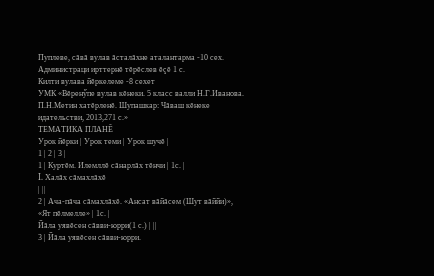Пуплеве, сăвă вулав ăсталăхне аталантарма -10 сех.
Администраци ирттернĕ тĕрĕслев ĕҁĕ 1 с.
Килти вулава йĕркелеме -8 сехет
УМК «Вĕренӳпе вулав кĕнеки. 5 класс валли Н.Г.Иванова. П.Н.Метин хатĕрленĕ. Шупашкар: Чăваш кĕнеке идательстви, 2013,271 с.»
ТЕМАТИКА ПЛАНĔ
Урок йĕрки | Урок теми | Урок шучĕ |
1 | 2 | 3 |
1 | Куртĕм. Илемллĕ сăнарлăх тĕнчи | 1с. |
I. Халăх сăмахлăхĕ
| ||
2 | Ача-пăча сăмахлăхĕ. «Ансат вăйăсем (Шут вăййи)», «Ят пĕлмелле» | 1с. |
Йăла уявĕсен сăвви-юрри(1 с.) | ||
3 | Йăла уявĕсен сăвви-юрри.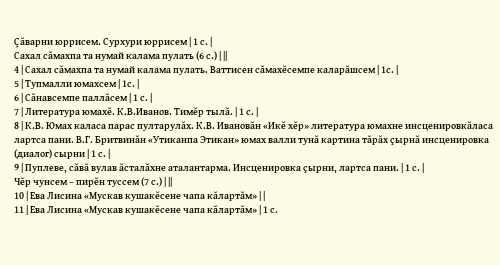Çăварни юррисем. Сурхури юррисем | 1 с. |
Сахал сăмахпа та нумай калама пулать (6 с.) | ||
4 | Сахал сăмахпа та нумай калама пулать. Ваттисен сăмахĕсемпе каларăшсем | 1с. |
5 | Тупмалли юмахсем | 1с. |
6 | Сăнавсемпе паллăсем | 1 с. |
7 | Литература юмахĕ. К.В.Иванов. Тимĕр тылă. | 1 с. |
8 | К.В. Юмах каласа парас пултарулăх. К.В. Ивановăн «Икĕ хĕр» литература юмахне инсценировкăласа лартса пани. В.Г. Бритвинăн «Утиканпа Этикан» юмах валли тунă картина тăрăх ҫырнă инсценировка (диалог) сырни | 1 с. |
9 | Пуплеве, сăвă вулав ăсталăхне аталантарма. Инсценировка ҫырни, лартса пани. | 1 с. |
Чĕр чунсем – пирĕн туссем (7 с.) | ||
10 | Ева Лисина «Мускав кушакĕсене чапа кăлартăм» | |
11 | Ева Лисина «Мускав кушакĕсене чапа кăлартăм» | 1 с.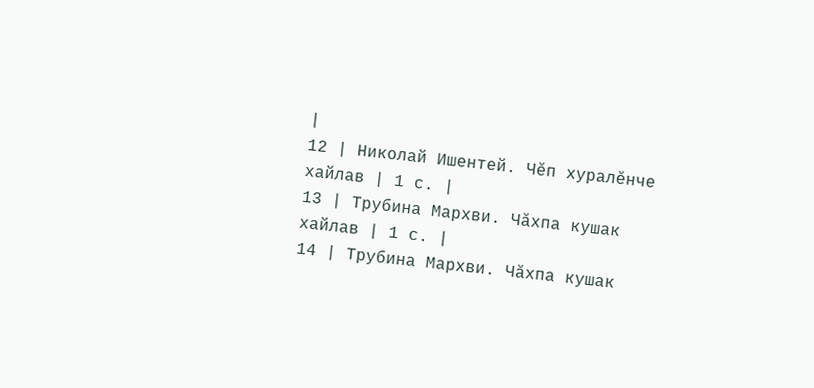|
12 | Николай Ишентей. Чĕп хуралĕнче хайлав | 1 с. |
13 | Трубина Мархви. Чăхпа кушак хайлав | 1 с. |
14 | Трубина Мархви. Чăхпа кушак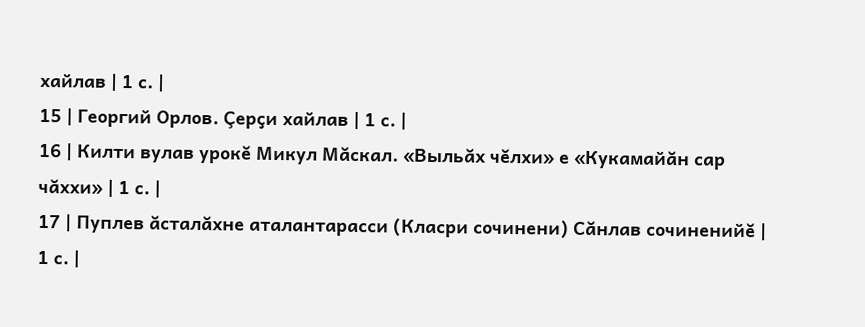хайлав | 1 с. |
15 | Георгий Орлов. Çерҫи хайлав | 1 с. |
16 | Килти вулав урокĕ Микул Мăскал. «Выльăх чĕлхи» е «Кукамайăн сар чăххи» | 1 с. |
17 | Пуплев ăсталăхне аталантарасси (Класри сочинени) Сăнлав сочиненийĕ | 1 с. |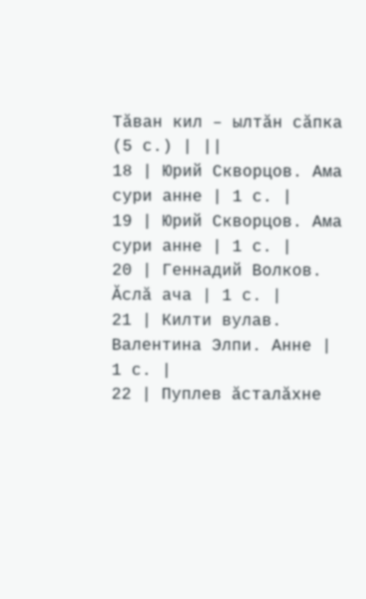Тăван кил – ылтăн сăпка (5 с.) | ||
18 | Юрий Скворцов. Ама сури анне | 1 с. |
19 | Юрий Скворцов. Ама сури анне | 1 с. |
20 | Геннадий Волков. Ăслă ача | 1 с. |
21 | Килти вулав. Валентина Элпи. Анне | 1 с. |
22 | Пуплев ăсталăхне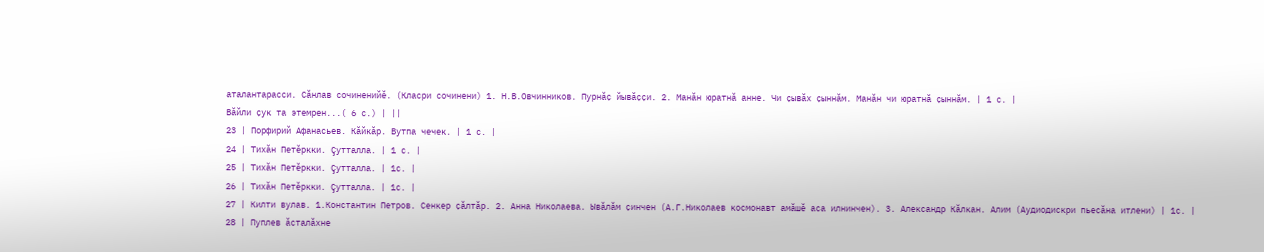аталантарасси. Сăнлав сочиненийĕ. (Класри сочинени) 1. Н.В.Овчинников. Пурнăҫ йывăҫҫи. 2. Манăн юратнă анне. Чи ҫывăх ҫыннăм. Манăн чи юратнă ҫыннăм. | 1 с. |
Вăйли ҫук та этемрен...( 6 с.) | ||
23 | Порфирий Афанасьев. Кăйкăр. Вутпа чечек. | 1 с. |
24 | Тихăн Петĕркки. Çутталла. | 1 с. |
25 | Тихăн Петĕркки. Çутталла. | 1с. |
26 | Тихăн Петĕркки. Çутталла. | 1с. |
27 | Килти вулав. 1.Константин Петров. Сенкер ҫăлтăр. 2. Анна Николаева. Ывăлăм ҫинчен (А.Г.Николаев космонавт амăшĕ аса илнинчен). 3. Александр Кăлкан. Алим (Аудиодискри пьесăна итлени) | 1с. |
28 | Пуплев ăсталăхне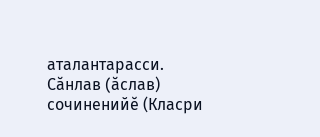аталантарасси. Сăнлав (ăслав) сочиненийĕ (Класри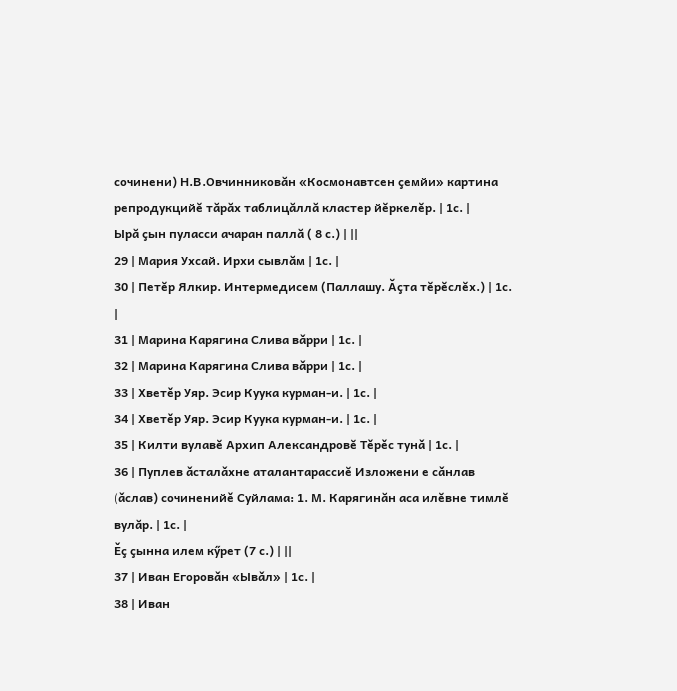сочинени) Н.В.Овчинниковăн «Космонавтсен ҫемйи» картина репродукцийĕ тăрăх таблицăллă кластер йĕркелĕр. | 1с. |
Ырă ҫын пуласси ачаран паллă ( 8 с.) | ||
29 | Мария Ухсай. Ирхи сывлăм | 1с. |
30 | Петĕр Ялкир. Интермедисем (Паллашу. Ăҫта тĕрĕслĕх.) | 1с. |
31 | Марина Карягина Слива вǎрри | 1с. |
32 | Марина Карягина Слива вǎрри | 1с. |
33 | Хветěр Уяр. Эсир Куука курман-и. | 1с. |
34 | Хветěр Уяр. Эсир Куука курман-и. | 1с. |
35 | Килти вулавĕ Архип Александровĕ Тěрěс тунǎ | 1с. |
36 | Пуплев ǎсталǎхне аталантарассиĕ Изложени е сǎнлав (ǎслав) сочиненийě Суйлама: 1. М. Карягинăн аса илĕвне тимлĕ вулăр. | 1с. |
Ěҫ ҫынна илем кӳрет (7 с.) | ||
37 | Иван Егоровǎн «Ывǎл» | 1с. |
38 | Иван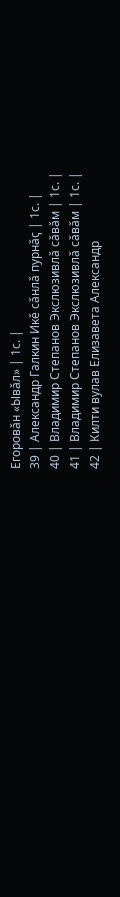Егоровǎн «Ывǎл» | 1с. |
39 | Александр Галкин Икě сǎнлǎ пурнǎҁ | 1с. |
40 | Владимир Степанов Экслюзивлǎ сǎвǎм | 1с. |
41 | Владимир Степанов Экслюзивлǎ сǎвǎм | 1с. |
42 | Килти вулав Елизавета Александр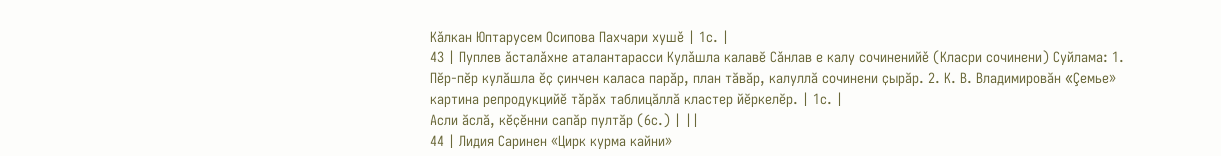Кǎлкан Юптарусем Осипова Пахчари хушě | 1с. |
43 | Пуплев ǎсталǎхне аталантарасси Кулǎшла калавĕ Сǎнлав е калу сочиненийě (Класри сочинени) Суйлама: 1. Пĕр-пĕр кулăшла ĕҫ ҫинчен каласа парăр, план тăвăр, калуллă сочинени ҫырăр. 2. К. В. Владимировăн «Çемье» картина репродукцийĕ тăрăх таблицăллă кластер йĕркелĕр. | 1с. |
Асли ăслă, кĕҫĕнни сапăр пултăр (6с.) | ||
44 | Лидия Саринен «Цирк курма кайни»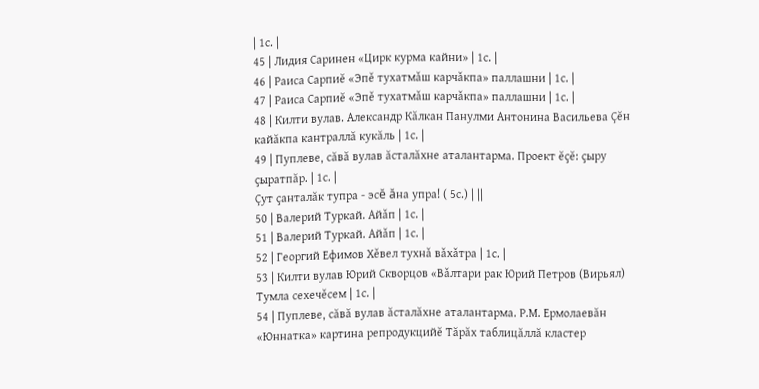| 1с. |
45 | Лидия Саринен «Цирк курма кайни» | 1с. |
46 | Раиса Сарпиĕ «Эпě тухатмǎш карчǎкпа» паллашни | 1с. |
47 | Раиса Сарпиĕ «Эпě тухатмǎш карчǎкпа» паллашни | 1с. |
48 | Килти вулав. Александр Кăлкан Панулми Антонина Васильева Çĕн кайăкпа кантраллă кукăль | 1с. |
49 | Пуплеве, сăвă вулав ăсталăхне аталантарма. Проект ĕҫĕ: ҫыру ҫыратпăр. | 1с. |
Çут ҫанталăк тупра - эсĕ ăна упра! ( 5с.) | ||
50 | Валерий Туркай. Айǎп | 1с. |
51 | Валерий Туркай. Айǎп | 1с. |
52 | Георгий Ефимов Хěвел тухнǎ вǎхǎтра | 1с. |
53 | Килти вулав Юрий Скворцов «Вǎлтари рак Юрий Петров (Вирьял) Тумла сехечěсем | 1с. |
54 | Пуплеве, сăвă вулав ăсталăхне аталантарма. Р.М. Ермолаевăн «Юннатка» картина репродукцийĕ Тăрăх таблицăллă кластер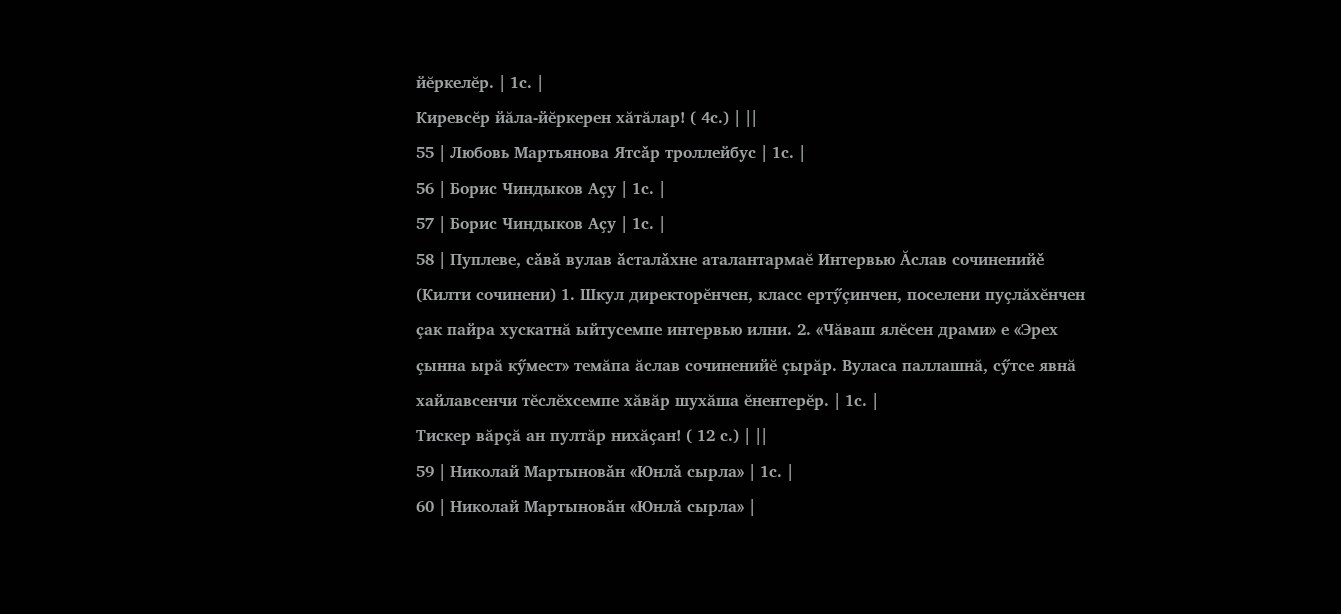йĕркелĕр. | 1с. |
Киревсĕр йăла-йĕркерен хăтăлар! ( 4с.) | ||
55 | Любовь Мартьянова Ятсǎр троллейбус | 1с. |
56 | Борис Чиндыков Аҫу | 1с. |
57 | Борис Чиндыков Аҫу | 1с. |
58 | Пуплеве, сǎвǎ вулав ǎсталǎхне аталантармаĕ Интервью Ăслав сочиненийě (Килти сочинени) 1. Шкул директорĕнчен, класс ертӳҫинчен, поселени пуҫлăхĕнчен ҫак пайра хускатнă ыйтусемпе интервью илни. 2. «Чăваш ялĕсен драми» е «Эрех ҫынна ырă кӳмест» темăпа ăслав сочиненийĕ ҫырăр. Вуласа паллашнă, сӳтсе явнă хайлавсенчи тĕслĕхсемпе хăвăр шухăша ĕнентерĕр. | 1с. |
Тискер вăрҫă ан пултăр нихăҫан! ( 12 с.) | ||
59 | Николай Мартыновǎн «Юнлǎ сырла» | 1с. |
60 | Николай Мартыновǎн «Юнлǎ сырла» |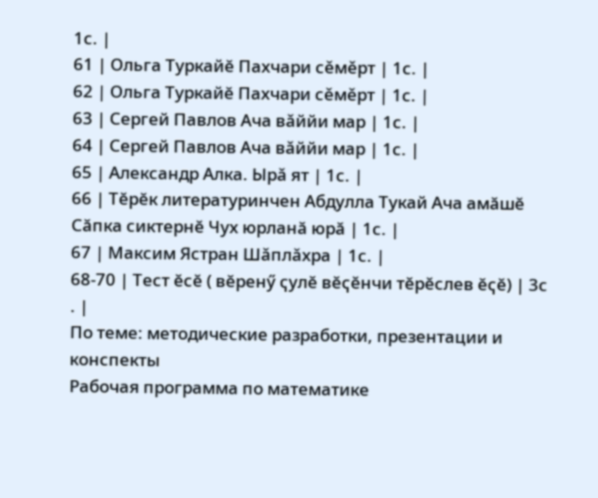1с. |
61 | Ольга Туркайĕ Пахчари сěмěрт | 1с. |
62 | Ольга Туркайĕ Пахчари сěмěрт | 1с. |
63 | Сергей Павлов Ача вǎййи мар | 1с. |
64 | Сергей Павлов Ача вǎййи мар | 1с. |
65 | Александр Алка. Ырǎ ят | 1с. |
66 | Тĕрĕк литературинчен Абдулла Тукай Ача амăшĕ Сăпка сиктернĕ Чух юрланă юрă | 1с. |
67 | Максим Ястран Шǎплǎхра | 1с. |
68-70 | Тест ĕсĕ ( вĕренӳ ҁулĕ вĕҁĕнчи тĕрĕслев ĕҁĕ) | 3с . |
По теме: методические разработки, презентации и конспекты
Рабочая программа по математике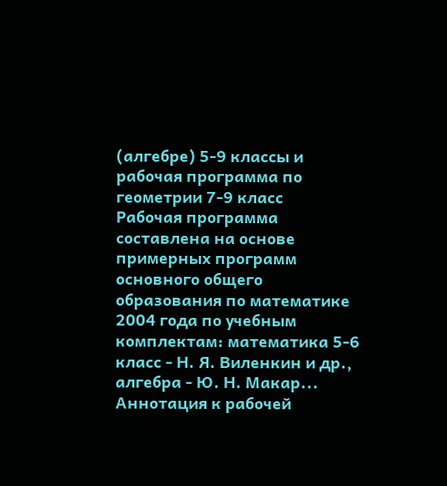(алгебре) 5-9 классы и рабочая программа по геометрии 7-9 класс
Рабочая программа составлена на основе примерных программ основного общего образования по математике 2004 года по учебным комплектам: математика 5-6 класс - Н. Я. Виленкин и др., алгебра - Ю. Н. Макар...
Аннотация к рабочей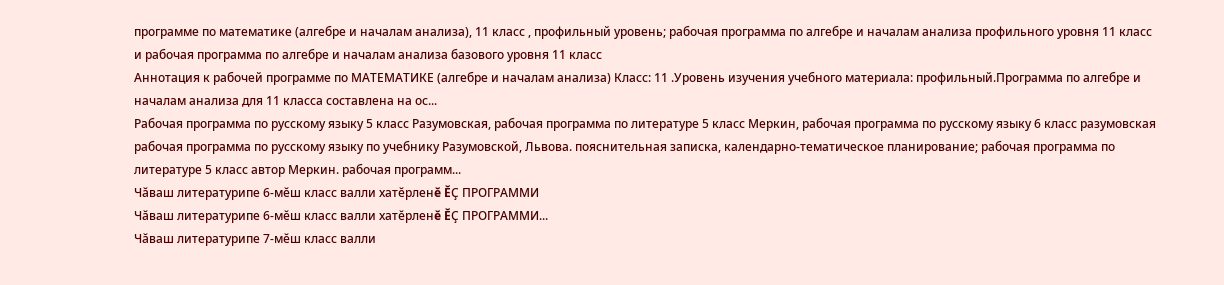программе по математике (алгебре и началам анализа), 11 класс , профильный уровень; рабочая программа по алгебре и началам анализа профильного уровня 11 класс и рабочая программа по алгебре и началам анализа базового уровня 11 класс
Аннотация к рабочей программе по МАТЕМАТИКЕ (алгебре и началам анализа) Класс: 11 .Уровень изучения учебного материала: профильный.Программа по алгебре и началам анализа для 11 класса составлена на ос...
Рабочая программа по русскому языку 5 класс Разумовская, рабочая программа по литературе 5 класс Меркин, рабочая программа по русскому языку 6 класс разумовская
рабочая программа по русскому языку по учебнику Разумовской, Львова. пояснительная записка, календарно-тематическое планирование; рабочая программа по литературе 5 класс автор Меркин. рабочая программ...
Чăваш литературипе 6-мĕш класс валли хатĕрленĕ ĔҪ ПРОГРАММИ
Чăваш литературипе 6-мĕш класс валли хатĕрленĕ ĔҪ ПРОГРАММИ...
Чăваш литературипе 7-мĕш класс валли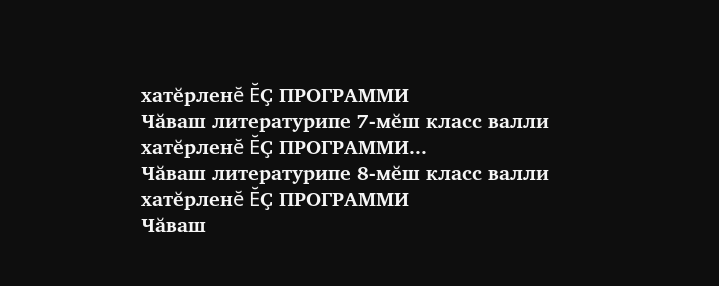хатĕрленĕ ĔҪ ПРОГРАММИ
Чăваш литературипе 7-мĕш класс валли хатĕрленĕ ĔҪ ПРОГРАММИ...
Чăваш литературипе 8-мĕш класс валли хатĕрленĕ ĔҪ ПРОГРАММИ
Чăваш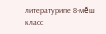литературипе 8-мĕш класс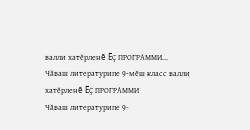валли хатĕрленĕ ĔҪ ПРОГРАММИ...
Чăваш литературипе 9-мĕш класс валли хатĕрленĕ ĔҪ ПРОГРАММИ
Чăваш литературипе 9-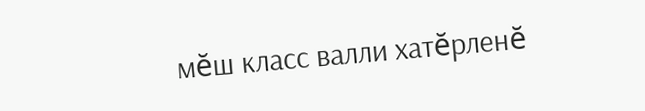мĕш класс валли хатĕрленĕ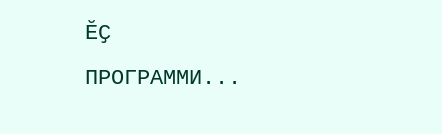ĔҪ ПРОГРАММИ...